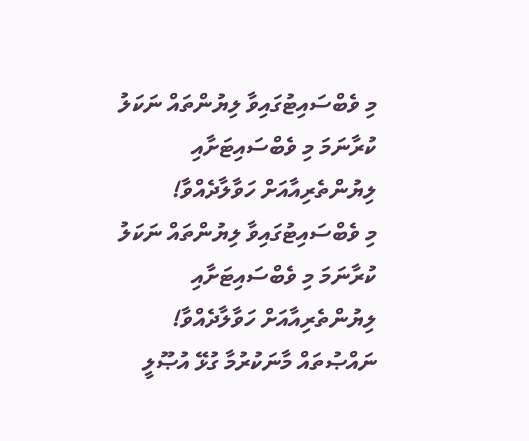މި ވެބްސައިޓުގައިވާ ލިޔުންތައް ނަކަލު ކުރާނަމަ މި ވެބްސައިޓަށާއި ލިޔުންތެރިއާއަށް ހަވާލާދެއްވާ!
މި ވެބްސައިޓުގައިވާ ލިޔުންތައް ނަކަލު ކުރާނަމަ މި ވެބްސައިޓަށާއި ލިޔުންތެރިއާއަށް ހަވާލާދެއްވާ!
ނައްޞުތައް މާނަކުރުމާ ގުޅޭ އުޞޫލީ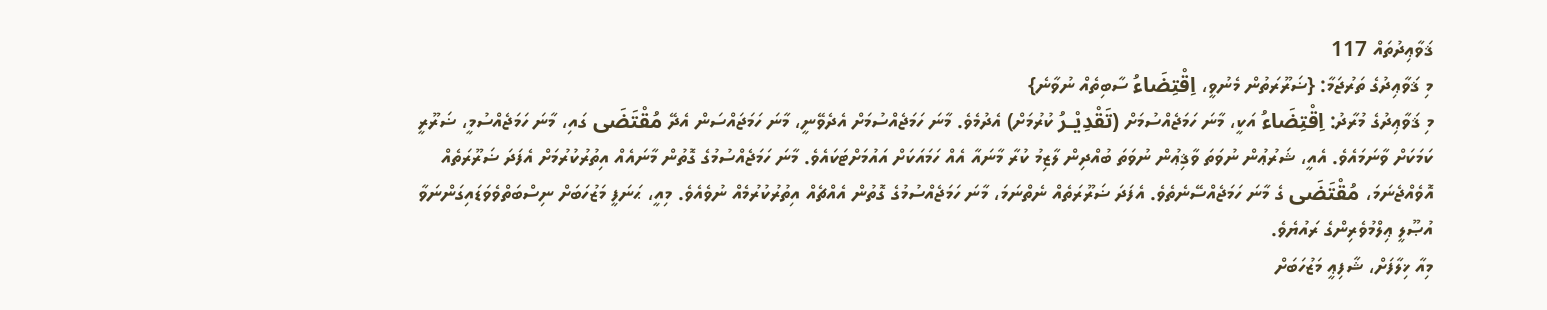ޤަވާޢިދުތައް 117
މި ޤަވާޢިދުގެ ތަރުޖަމާ: {ޟަރޫރަތުން މެނުވީ، اِقْتِضَاءُ ސާބިތެއް ނުވާނެ}
މި ޤަވާޢިދުގެ މުރާދު: اِقْتِضَاءُ އަކީ، މާނަ ހަމަޖެއްސުމަށް (تَقْدِيْـرُ ކުރުމަށް) އެދުމެވެ. މާނަ ހަމަޖެއްސުމަށް އެދެވޭނީ، މާނަ ހަމަޖައްސަން އެދޭ مُقْتَضَى ގައި، މާނަ ހަމަޖެއްސުމީ، ޟަރޫރީ ކަމަކަށް ވާނަމައެވެ. އެއީ، ޝަރުޢުން ނުވަތަ ވާޤިޢުން ނުވަތަ ބުއްދިން ލާޒިމު ކުރާ މާނައާ އެއް ހަމައަކަށް އައުމަށްޓަކައެވެ. މާނަ ހަމަޖެއްސުމުގެ ގޮތުން މާނައެއް އިތުރުކުރުމަށް އެފަދަ ޟަރޫރަތެއް އޮވެއްޖެނަމަ، مُقْتَضَى ގެ މާނަ ހަމަޖެއްސޭނެތެވެ. އެފަދަ ޟަރޫރަތެއް ނެތްނަމަ، މާނަ ހަމަޖެއްސުމުގެ ގޮތުން އެއްޗެއް އިތުރުކުރުމެއް ނުވެއެވެ. މިއީ، ޙަނަފީ މަޒުހަބަށް ނިސްބަތްވެވަޑައިގަންނަވާ އުޞޫލީ ޢިލްމުވެރިންގެ ރައުޔެވެ.
މިއާ ޚިލާފަށް، ޝާފިޢީ މަޒުހަބަށް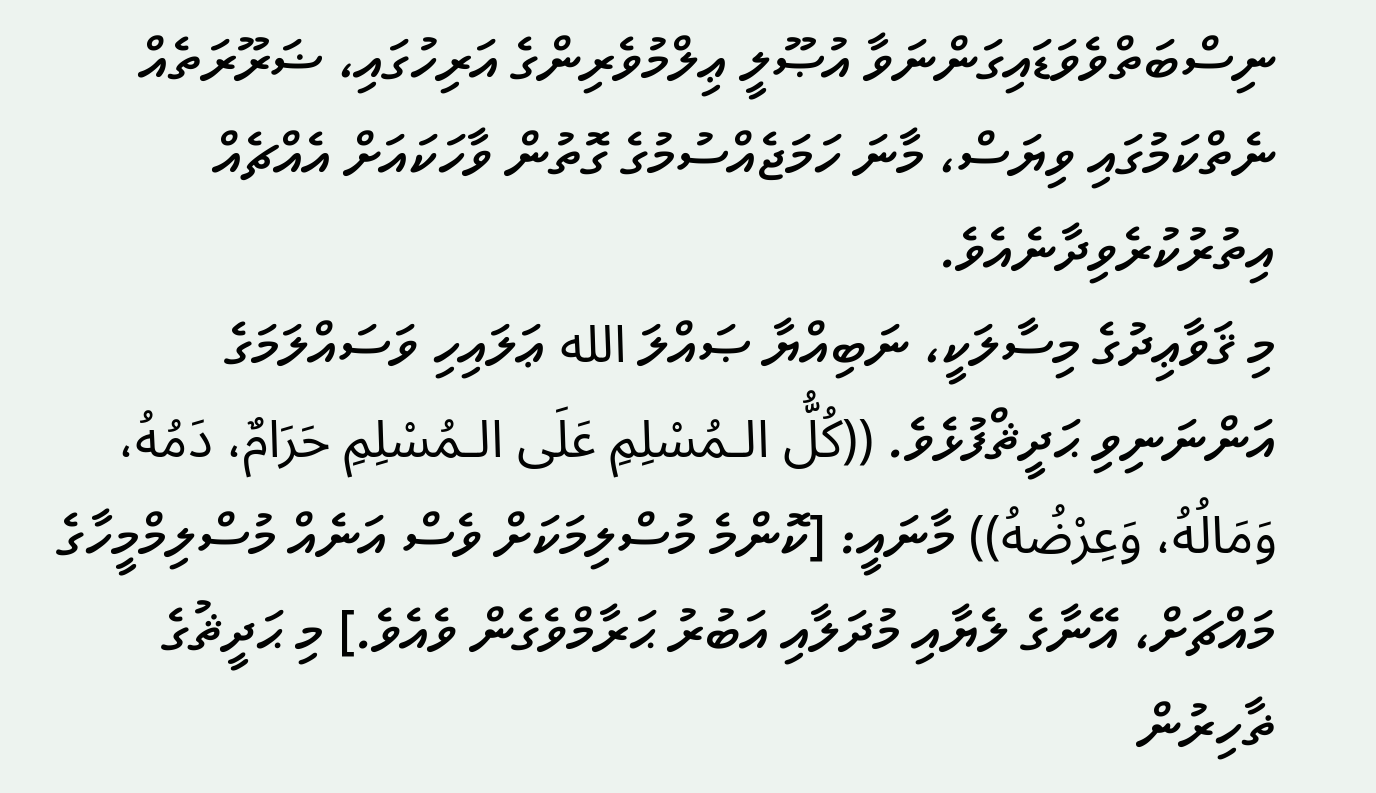ނިސްބަތްވެވަޑައިގަންނަވާ އުޞޫލީ ޢިލްމުވެރިންގެ އަރިހުގައި، ޟަރޫރަތެއް ނެތްކަމުގައި ވިޔަސް، މާނަ ހަމަޖެއްސުމުގެ ގޮތުން ވާހަކައަށް އެއްޗެއް އިތުރުކުރެވިދާނެއެވެ.
މި ޤަވާޢިދުގެ މިސާލަކީ، ނަބިއްޔާ ޞައްލަ الله ޢަލައިހި ވަސައްލަމަގެ އަންނަނިވި ޙަދީޘްފުޅެވެ. ((كُلُّ الـمُسْلِمِ عَلَى الـمُسْلِمِ حَرَامٌ، دَمُهُ، وَمَالُهُ، وَعِرْضُهُ)) މާނައީ: [ކޮންމެ މުސްލިމަކަށް ވެސް އަނެއް މުސްލިމްމީހާގެ މައްޗަށް، އޭނާގެ ލެޔާއި މުދަލާއި އަބުރު ޙަރާމްވެގެން ވެއެވެ.] މި ޙަދީޘުގެ ޡާހިރުން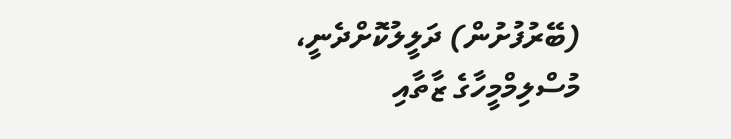(ބޭރުފުށުން) ދަލީލުކޮށްދެނީ، މުސްލިމްމީހާގެ ޒާތާއި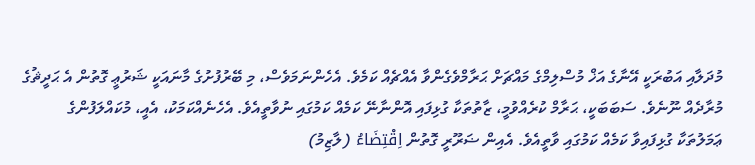މުދަލާއި އަބުރަކީ އޭނާގެ އަޚް މުސްލިމްގެ މައްޗަށް ޙަރާމްވެގެންވާ އެއްޗެއް ކަމެވެ. އެހެންނަމަވެސް، މި ބޭރުފުށުގެ މާނައަކީ ޝަރުޢީ ގޮތުން އެ ޙަދީޘުގެ މުރާދެއް ނޫނެވެ. ސަބަބަކީ، ޙަރާމް ކުރެއްވުމީ، ޒާތުތަކާ ގުޅިފައި އޮންނާނޭ ކަމެއް ކަމުގައި ނުވާތީއެވެ. އެހެނެއްކަމަކު، އެއީ، މުކައްލަފުންގެ ޢަމަލުތަކާ ގުޅިފައިވާ ކަމެއް ކަމުގައި ވާތީއެވެ. އެއިން ޟަރޫރީ ގޮތުން اِقْتِضَاءُ (ލާޒިމު)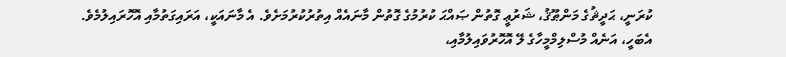ކުރަނީ، ޙަދީޘުގެ މަންޠޫޤު، ޝަރުޢީ ގޮތުން ޞައްޙަ ކުރުމުގެ ގޮތުން މާނައެއް އިތުރުކުރުމަށެވެ. އެ މާނައަކީ، އަރައިގަތުމާއި އޮހޮރައިލުމެވެ. އެބަހީ، އަނެއް މުސްލިމްމީހާގެ ލޭ އޮހޮރުވައިލުމާއި،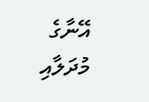އޭނާގެ މުދަލާއި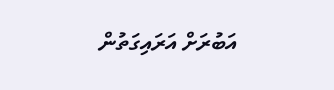އަބުރަށް އަރައިގަތުން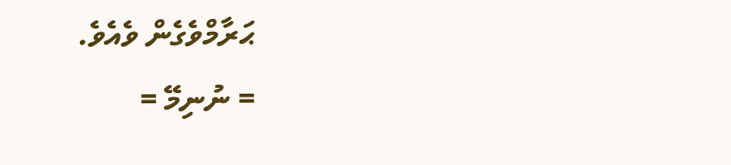ޙަރާމްވެގެން ވެއެވެ.
= ނުނިމޭ =